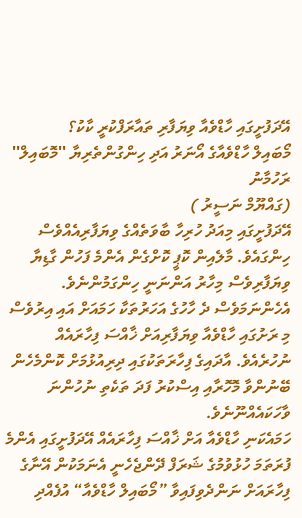އޭދަފުށީގައި ހާޑްވެއާ ވިޔަފާރި ތައާރަފްކުރީ ކާކު؟
މޯބައިލް ހާޑްވެއާގެ އޯނަރު އަދި ހިންގުންތެރިޔާ ''މޮބައިލް'' ރަހުމާނު
(ގައްޔޫމް ނަސީރު )
އޭދަފުށީގައި މިއަދު ހުރިހާ ބާވަތެއްގެ ވިޔަފާރިއެއްވެސް ހިންގައެވެ. މާލެއިން ކޮޕީ ކޮށްގެން އެންމެ ފަހުން ގާޑިޔާ ވިޔަފާރިވެސް މިހާރު އަންނަނީ ހިންގަމުންނެވެ. އެހެންނަމަވެސް ދެ ހާހުގެ އަހަރުތަކާ ހަމައަށް އައި އިރުވެސް މި ރަށުގައި ހާޑްވެއާ ވިޔަފާރިއަށް ޚާއްސަ ފިހާރައެއް ނުހުރެއެވެ. އާދައިގެ ފިހާރަތަކުގައި ދިރިއުޅުމަށް ކޮންމެހެން ބޭނުންވާ މޮހޮރާއި އިސްކުރު ފަދަ ތަކެތި ނުހުންނަ ވާހަކައެއްނޫނެވެ.
ހަމައެކަނި ހާޑްވެއާ އަށް ޚާއްސަ ފިހާރައެއް އޭދަފުށީގައި އެންމެ ފުރަތަމަ ހުޅުވުމުގެ ޝަރަފް ދޭންޖެހެނީ އެނަމަކުން އޭނާގެ ފިހާރައަށް ނަންދެވިފައިވާ ”މޯބައިލް ހާޑްވެއާ“ އުފެއްދި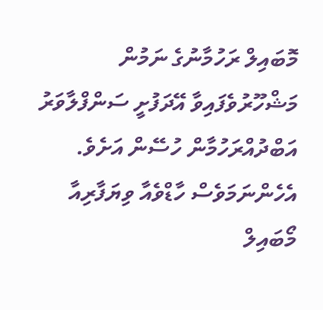މޮބައިލް ރަހުމާނުގެ ނަމުން މަޝްހޫރުވެފައިވާ އޭދަފުށީ ސަންފްލާވަރު އަބްދުއްރަހުމާން ހުސޭން އަށެވެ.
އެހެންނަމަވެސް ހާޑްވެއާ ވިޔަފާރިއާ މޯބައިލް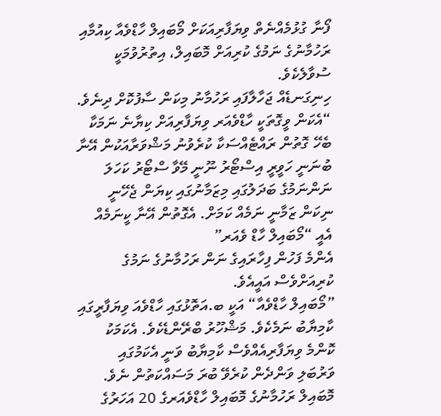ފޯނާ ގުޅުމެއްނެތް ވިޔަފާރިއަކަށް މޯބައިލް ހާޑްވެއާ ކިއުމާއި ރަހުމާނުގެ ނަމުގެ ކުރިއަށް މޮބައިލް، އިތުރުވުމަކީ ސުވާލެކެވެ.
ހިނިގަނޑެއް ޖަހާލާފައި ރަހުމާނު މިކަން ސާފުކޮށް ދިނެވެ.
“އެކަން ވީގޮތަކީ ހާޑްވެއަރ ވިޔަފާރިއަށް ކިޔާނެ ނަމަކާ ބެހޭ ގޮތުން ރައްޓެއްސަކާ ކުރެވުނު މަޝްވަރާއަކުން އޭނާ ބުނަނީ ހަވީރީ އިސްޓޯރު ނޫނީ މޭވާ ސްޓޯރު ކަހަލަ ނަންނަމުގެ ބަދަލުގައި މިޒަމާނުގައި ކިޔަން ޖެހޭނީ ނިކަން ޒަމާނީ ނަމެއް ކަމަށް. އެގޮތުން އޭނާ ކީނަމެއް އެއީ “މޯބައިލް ހާޑް ވެއަރ”
އެންމެ ފަހުން ފިހާރައިގެ ނަން ރަހުމާނުގެ ނަމުގެ ކުރިއަށްވެސް އައީއެވެ.
”މޯބައިލް ހާޑްވެއާ“ އަކީ ބ.އަތޮޅުގައި ހާޑްވެއަ ވިޔަފާރީގައި ކާމިޔާބު ނަމެކެވެ. މަޝްހޫރު ބްރޭންޑެކެވެ. އެކަމަކު ކޮންމެ ވިޔަފާރިއެއްވެސް ކާމިޔާބު ވަނީ އެކަމުގައި ވަރުބަލި ވަންދެން ކުރެވޭ ބުރަ މަސައްކަތުން ނެވެ. މޮބައިލް ރަހުމާނުގެ މޮބައިލް ހާޑްވެއަރގެ 20 އަހަރުގެ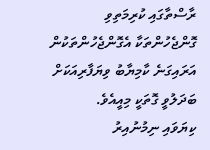ރާސްތާގައި ކުރިމަތިވި ގޮންޖެހުންތަކާ އެގޮންޖެހުންތަކުން އަރައިގަނެ ކާމިޔާބު ވިޔަފާރިއަކަށް ބަދަލުވީ ގޮތަކީ މިއީއެވެ.
ކިޔަވައި ނިމުނުއިރު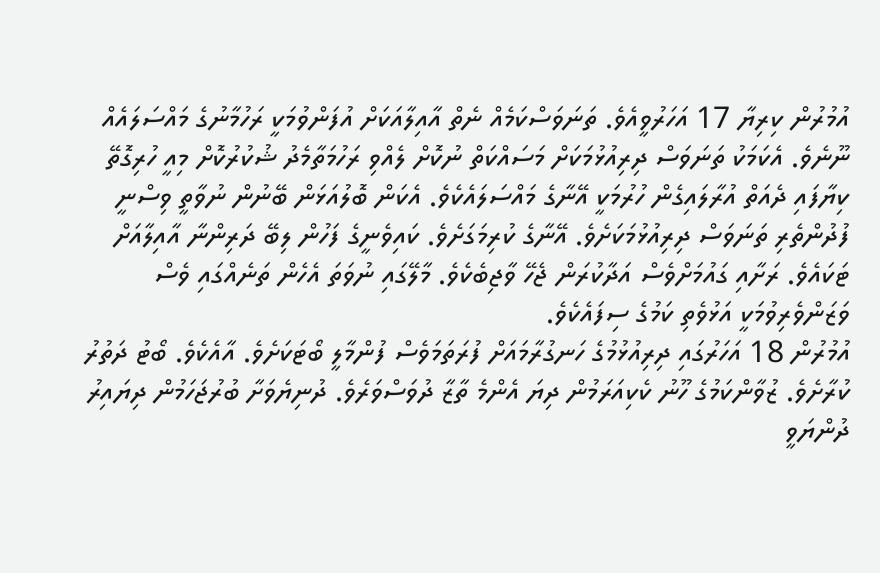އުމުރުން ކިރިޔާ 17 އަހަރުވީއެވެ. ތަނަވަސްކަމެއް ނެތް އާއިލާއަކަށް އުފަންވުމަކީ ރަހުމާނުގެ މައްސަލައެއް ނޫނެވެ. އެކަމަކު ތަނަވަސް ދިރިއުޅުމަކަށް މަސައްކަތް ނުކޮށް ލެއްވި ރަހުމަތާމެދު ޝުކުރުކޮށް މިއީ ހުރިގޮތޭ ކިޔާފައި ދެއަތް އުރާލައިގެން ހުރުމަކީ އޭނާގެ މައްސަލައެކެވެ. އެކަން ބޮލުއަޅަން ބޭނުން ނުވާތީ ވިސްނީ ފުދުންތެރި ތަނަވަސް ދިރިއުޅުމަކަށެވެ. އޭނާގެ ކުރިމަގަށެވެ. ކައިވެނީގެ ފަހުން ލިބޭ ދަރިންނާ އާއިލާއަށް ޓަކައެވެ. ރަށާއި ގައުމަށްވެސް އަދާކުރަން ޖެހޭ ވާޖިބެކެވެ. މާލޭގައި ނުވަތަ އެހެން ތަނެއްގައި ވެސް ވަޒަންވެރިވުމަކީ އަޅުވެތި ކަމުގެ ސިފައެކެވެ.
އުމުރުން 18 އަހަރުގައި ދިރިއުޅުމުގެ ހަނގުރާމައަށް ފުރަތަމަވެސް ފުންމާލީ ބޯޓަކަށެވެ. އާއެކެވެ. ބޯޓު ދަތުރު ކުރާށެވެ. ޒުވާންކަމުގެ ހޫނު ކެކިއަރަމުން ދިޔަ އެންމެ ތާޒާ ދުވަސްވަރެވެ. ދުނިޔެވަށާ ބުރުޖަހަމުން ދިޔައިރު ދުންޔަވީ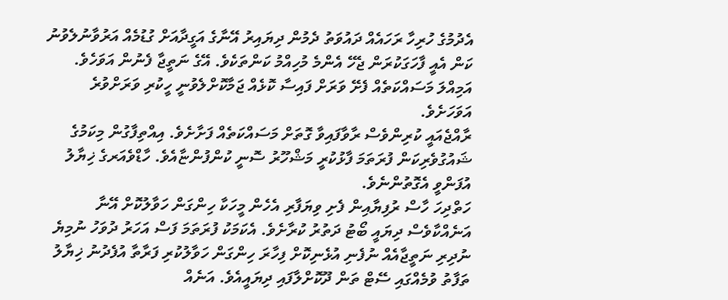އެދުމުގެ ހުރިހާ ރަހައެއް ދައުވަތު ދެމުން ދިޔައިރު އޭނާގެ އަގީދާއަށް ގުޑުމެއް އަރުވާނުލެވުނު ކަން އެއީ ފާހަގަކުރަން ޖެހޭ އެންމެ މުހިއްމު ކަންތަކެވެ. އޭގެ ނަތީޖާ ފެނުން އަވަހެވެ. އަމިއްލަ މަސައްކަތެއް ފެށޭ ވަރަށް ފައިސާ ކޮޅެއް ޖަމާކޮށްލެވުނީ ހީކުރި ވަރަށްވުރެ އަވަހަށެވެ.
ރާއްޖެއައީ ކުރިންވެސް ރާވާފައިވާ ގޮތަށް މަސައްކަތެއް ފަށާށެވެ. އިއްތިފާގުން މިކަމުގެ ޝައުގުވެރިކަން ފުރަތަމަ ފާޅުކުރީ މަޝްހޫރު ސޮނީ ކުންފުންޏާއެވެ. ހާޑްވެއަރގެ ޚިޔާލު އުފަންވީ އެގޮތުންނެވެ.
ހަތްދިހަ ހާސް ރުފިޔާއިން ފެށި ވިޔަފާރި އެހެން މީހަކާ ހިންގަން ހަވާލުކޮށް އޭނާ އަނެއްކާވެސް ދިޔައީ ބޯޓު ދަތުރު ކުރާށެވެ. އެކަމަކު ފުރަތަމަ ފަސް އަހަރު ދުވަހު ނުމިޔެ ނުދިރި ނަތީޖާއެއް ނުފެނި އުޅެނިކޮށް ފިހާރަ ހިންގަން ހަވާލުކުރި ފަރާތާ އުފެދުނު ޚިޔާލު ތަފާތު ވުމެއްގައި ސޭޓް ތަން ދޫކޮށްލާފައި ދިޔައީއެވެ. އަނެއް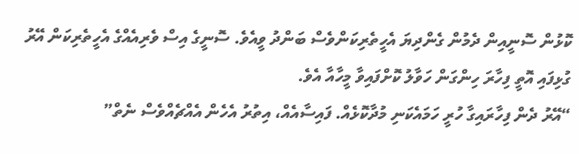ކޮޅުން ސޮނީއިން ދެމުން ގެންދިޔަ އެހީތެރިކަންވެސް ބަންދު ވީއެވެ. ސޮނީގެ އިސް ވެރިއެއްގެ އެހީތެރިކަން އޭރު ގުޅިފައި އޮތީ ފިހާރަ ހިންގަން ހަވާލު ކޮށްފައިވާ މީހާއާ އެވެ.
“އޭރު ދެން ފިހާރައިގާ ހުރީ ހަމައެކަނި މުދާކޮޅެއް. ފައިސާއެއް، އިތުރު އެހެން އެއްޗެއްވެސް ނެތް”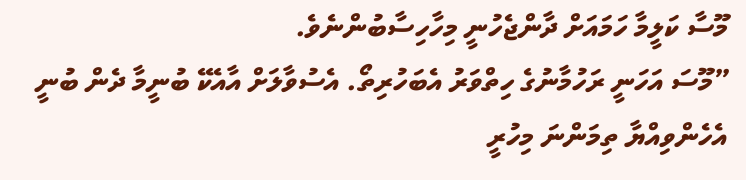މޫސާ ކަލީމާ ހަމައަށް ދާންޖެހުނީ މިހާހިސާބުންނެވެ.
”މޫސަ އަހަނީ ރަހުމާނުގެ ހިތްވަރު އެބަހުރިތޯ. އެސުވާލަށް އާއެކޭ ބުނީމާ ދެން ބުނީ އެހެންވިއްޔާ ތިމަންނަ މިހުރީ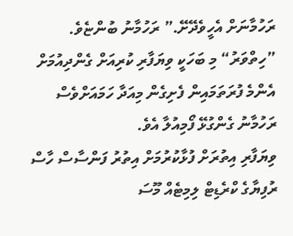ރަހުމާނަށް އެހީވެދޭށޭ.” ރަހުމާނު ބުންޏެވެ.
”ހިތްވަރު“ މި ބަހަކީ ވިޔަފާރި ކުރިއަށް ގެންދިއުމަށް އެންމެ ފުރަތަމައިން ފެށިގެން މިއަދާ ހަމައަށްވެސް ރަހުމާނު ގެންގުޅޭ ފޯމިއުލާ އެވެ.
ވިޔަފާރި އިތުރަށް ފުޅާކުރުމަށް އިތުރު ފަންސާސް ހާސް ރުފިޔާގެ ކްރެޑިޓް ލިމިޓެއް މޫސަ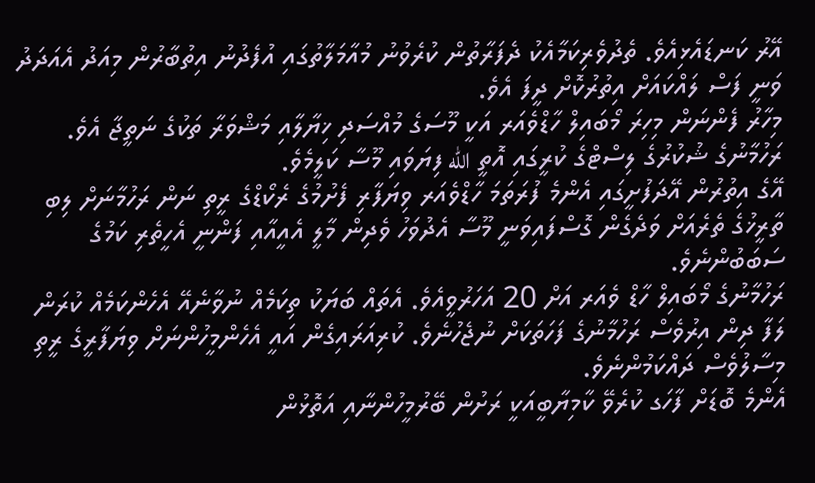އޭރު ކަނޑައެޅިއެވެ. ތެދުވެރިކަމާއެކު ދެފަރާތުން ކުރެވުނު މުއާމަލާތުގައި އުފެދުނު އިތުބާރުން މިއަދު އެއަދަދު ވަނީ ފަސް ލައްކައަށް އިތުރުކޮށް ދީފަ އެވެ.
މިހާރު ފެންނަން މިހިރަ މޯބައިލް ހާޑްވެއަރ އަކީ މޫސަގެ މުއްސަދި ޚިޔާލާއި މަޝްވަރާ ތަކުގެ ނަތީޖާ އެވެ. ރަހުމާނުގެ ޝުކުރުގެ ލިސްޓްގެ ކުރީގައި އޮތީ الله ފިޔަވައި މޫސާ ކަލީމެވެ.
އޭގެ އިތުރުން އޭދަފުށީގައި އެންމެ ފުރަތަމަ ހާޑްވެއަރ ވިޔަފާރި ފެށުމުގެ ރެކޯޑްގެ ރީތި ނަން ރަހުމާނަށް ލިބި ތާރީޚުގެ ތެރެއަށް ވަދެގެން ގޮސްފައިވަނީ މޫސާ އެދުވަހު ވެދިން މާލީ އެއީއާއި ފަންނީ އެހީތެރި ކަމުގެ ސަބަބުންނެވެ.
ރަހުމާނުގެ މޯބައިލް ހާޑް ވެއަރ އަށް 20 އަހަރުވީއެވެ. އެތައް ބަޔަކު ތިކަމެއް ނުވާނެއޭ އެހެންކަމެއް ކުރަން ލަފާ ދިން އިރުވެސް ރަހުމާނުގެ ފަހަތަކަށް ނުޖެހުނެވެ. ކުރިއަރައިގެން އައީ އެހެންމީހުންނަށް ވިޔަފާރީގެ ރީތި މިސާލުވެސް ދައްކަމުންނެވެ.
އެންމެ ބޮޑަށް ފާހަގ ކުރެވޭ ކާމިޔާބީއަކީ ރަށުން ބޭރުމީހުންނާއި އަތޮޅުން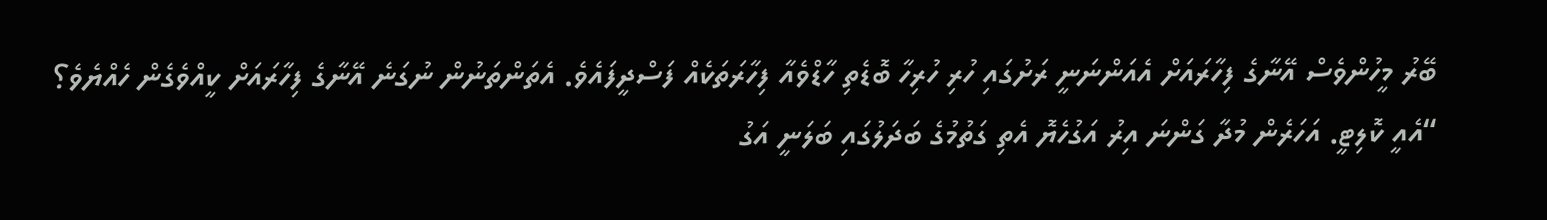ބޭރު މީހުންވެސް އޭނާގެ ފިހާރައަށް އެއަންނަނީ ރަށުގައި ހުރި ހުރިހާ ބޮޑެތި ހާޑްވެއާ ފިހާރަތަކެއް ފަސްދީފައެވެ. އެތަންތަނުން ނުގަނެ އޭނާގެ ފިހާރައަށް ކީއްވެގެން ހެއްޔެވެ؟
“އެއީ ކޮލިޓީ. އަހަރެން މުދާ ގަންނަ އިރު އަގުހެޔޮ އެތި ގަތުމުގެ ބަދަލުގައި ބަލަނީ އަގު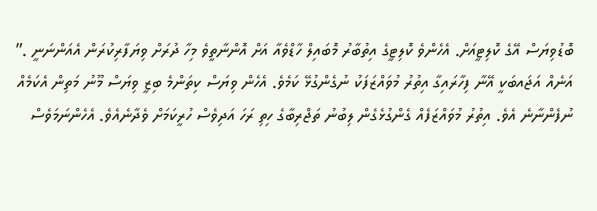ބޮޑުވިޔަސް އޭގެ ކޮލިޓީއަށް. އެހެންވެ ކޮލިޓީގެ އިތުބާރު މޮބައިލް ހާޑްވެއާ އަށް އޮންނާތީވެ މިހާ ދުރަށް ވިޔަފާރިކުރަން އެއަންނަނީ .”
އަނެއް އަޖައބަކީ އޭނާ ފިހާރައިގާ އިތުރު މުވައްޒަފަކު ނުގެންގުޅޭ ކަމެވެ. އެހެން ވިޔަސް ކިތަންމެ ބިޒީ ވިޔަސް މޫނު މަތިން އެކަމެއް ނުފެންނާނެ އެވެ. އިތުރު މުވައްޒަފެއް ގެންގުޅެގެން ލިބުނު ތަޖްރިބާގެ ހިތި ރަހަ އަދިވެސް ހުރީކަމަށް ވެދާނެއެވެ. އެހެންނަމަވެސް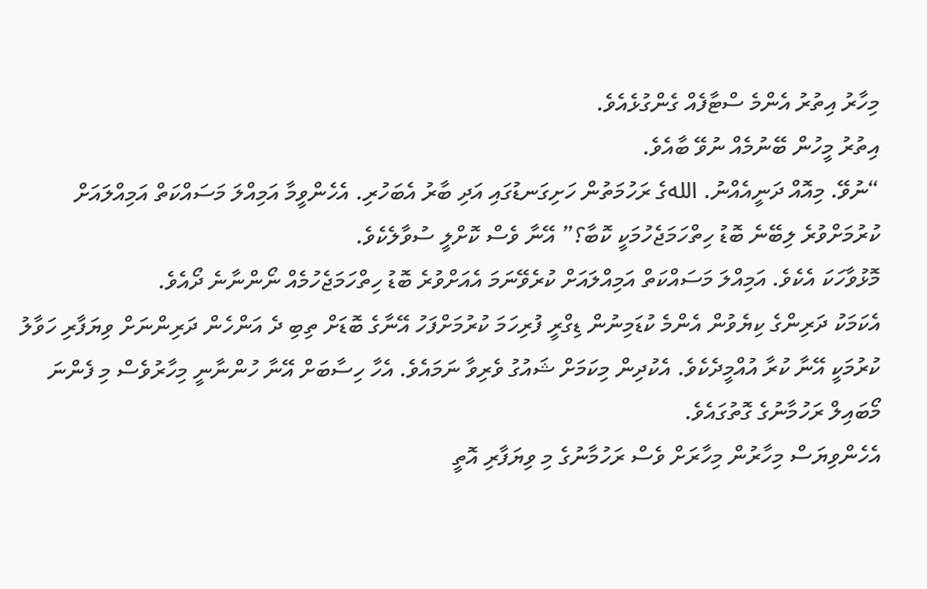މިހާރު އިތުރު އެންމެ ސްޓާފެއް ގެންގުޅެއެވެ.
އިތުރު މީހުން ބޭނުމެއް ނުވޭ ބާއެވެ.
“ނުވޭ. މިއޮއް ދަނީއެއްނު. اللهގެ ރަހުމަތުން ހަށިގަނޑުގައި އަދި ބާރު އެބަހުރި. އެހެންވީމާ އަމިއްލަ މަސައްކަތް އަމިއްލައަށް ކުރުމަށްވުރެ ލިބޭނެ ބޮޑު ހިތްހަމަޖެހުމަކީ ކޮބާ؟” އޭނާ ވެސް ކޮށްލީ ސުވާލެކެވެ.
މޮޅުވާހަކަ އެކެވެ. އަމިއްލަ މަސައްކަތް އަމިއްލައަށް ކުރެވޭނަމަ އެއަށްވުރެ ބޮޑު ހިތްހަމަޖެހުމެއް ނޯންނާނެ ދޯއެވެ.
އެކަމަކު ދަރިންގެ ކިޔެވުން އެންމެ ކުޑަމިނުން ޑިގްރީ ފުރިހަމަ ކުރުމަށްފަހު އޭނާގެ ބޮޑަށް ތިބި ދެ އަންހެން ދަރިންނަށް ވިޔަފާރި ހަވާލު ކުރުމަކީ އޭނާ ކުރާ އުއްމީދެކެވެ. އެކުދިން މިކަމަށް ޝައުގު ވެރިވާ ނަމައެވެ. އެހާ ހިސާބަށް އޭނާ ހުންނާނީ މިހާރުވެސް މި ފެންނަ މޯބައިލް ރަހުމާނުގެ ގޮތުގައެވެ.
އެހެންވިޔަސް މިހާރުން މިހާރަށް ވެސް ރަހުމާނުގެ މި ވިޔަފާރި އޮތީ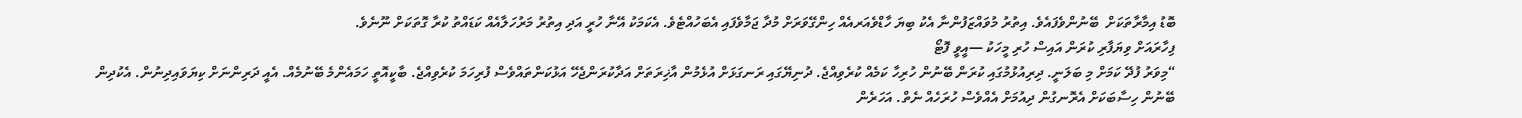ބޮޑު އިމާރާތަކަށް  ބޭނުންވެފައެވެ. އިތުރު މުވައްޒަފުންނާ އެކު ބިޔަ ހާޑްވެއަރއެއް ހިންގޭވަރަށް މުދާ ޖަމާވެފައި އެބަހުއްޓެވެ. އެކަމަކު އޭނާ ހުރީ އަދި އިތުރު މަރުހަލާއެއް ކަޑައްތު ކުރާ ގޮތަކަށް ނޫނެވެ.
ފިހާރައަށް ވިޔަފާރި ކުރަން އައިސް ހުރި މީހަކު —އީވީ ފޮޓޯ
“މިވަރު ފުދޭ ކަމަށް މި ބަލަނީ. ދިރިއުޅުމުގައި ކުރަން ބޭނުން ހުރިހާ ކަމެއް ކުރެވިއްޖެ. ދުނިޔޭގައި ރަނގަޅަށް އުޅެމުން އާޚިރަތަށް އަދާކުރަންޖެހޭ އަޅުކަންތައްވެސް ފުރިހަމަ ކުރެވިއްޖެ. ބާކީއޮތީ ހަމައެންމެ ބޭނުމެއް. އެއީ ދަރިންނަށް ކިޔަވައިދިނުން. އެކުދިން ބޭނުން ހިސާބަކަށް އެރޮނގުން ދިއުމަށް އެއްވެސް ހުރަހެއް ނެތް. އަހަރެން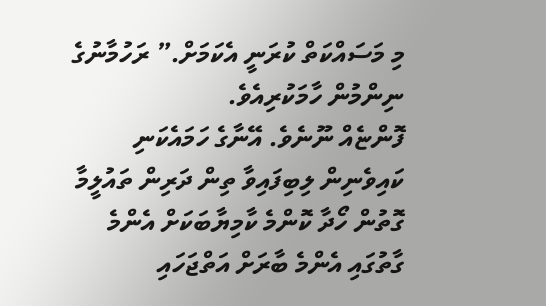މި މަސައްކަތް ކުރަނީ އެކަމަށް.” ރަހުމާނުގެ ނިންމުން ހާމަކުރިއެވެ.
ފޮންޏެއް ނޫނެވެ. އޭނާގެ ހަމައެކަނި ކައިވެނިން ލިބިފައިވާ ތިން ދަރިން ތައުލީމާ ގޮތުން ހޯދާ ކޮންމެ ކާމިޔާބަކަށް އެންމެ ގާތުގައި އެންމެ ބާރަށް އަތްޖަހައި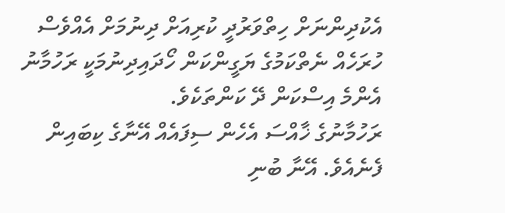އެކުދިންނަށް ހިތްވަރުދީ ކުރިއަށް ދިނުމަށް އެއްވެސް ހުރަހެއް ނެތްކަމުގެ ޔަގީންކަން ހޯދައިދިނުމަކީ ރަހުމާނު އެންމެ އިސްކަން ދޭ ކަންތަކެވެ.
ރަހުމާނުގެ ޚާއްސަ އެހެން ސިފައެއް އޭނާގެ ކިބައިން ފެނެއެވެ. އޭނާ ބުނި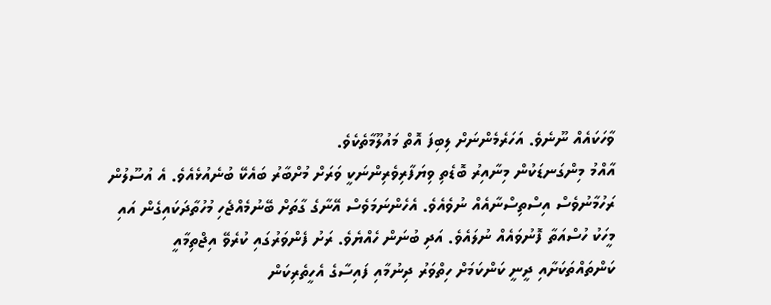ވާހަކައެއް ނޫނެވެ. އަހަރެމެންނަށް ލިބިފަ އޮތް މައުލޫމާތެކެވެ.
އާއްމު މިންގަނޑަކުން މިނާއިރު ބޮޑެތި ވިޔަފާރިވެރިންނަކީ ވަރަށް މުށްބާރު ބައެކޭ ބުނެއުޅެއެވެ. އެ އުސޫލުން ރަހުމާނުވެސް އިސްތިސްނާއެއް ނުވެއެވެ. އެހެންނަމަވެސް އޭނާގެ ގާތަށް ބޭނުމެއްޖެހި މުހުތާދަކައިގެން އައި މީހަކު ހުސްއަތާ ފޮނުވައެއް ނުލައެވެ. އަދި ބުނަން ހެއްޔެވެ. ރަށު ފެންވަރުގައި ކުރެވޭ އިޖްތިމާއީ ކަންތައްތަކަށާއި ދީނީ ކަންކަމަށް ހިތްވަރު ދިނުމާއި ފައިސާގެ އެހީތެރިކަން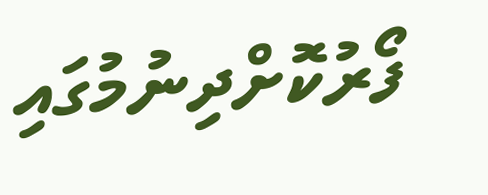ފޯރުކޮށްދިނުމުގައި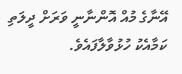އޭނާގެ މުއް އޮންނާނީ ވަރަށް ދީލަތި ކަމާއެކު ހުޅުވާލާފައެވެ.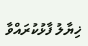ޚިޔާލު ފާޅުކުރައްވާ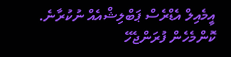އީމެއިލް އެޑްރެސް ޕަބްލިޝްއެއް ނުކުރާނެ. ކޮންމެހެން ފުރަންޖެހޭ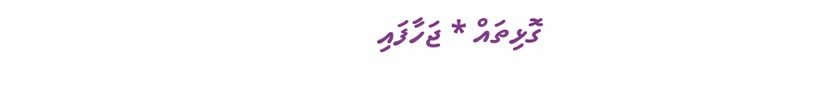ގޮޅިތައް * ޖަހާފައި